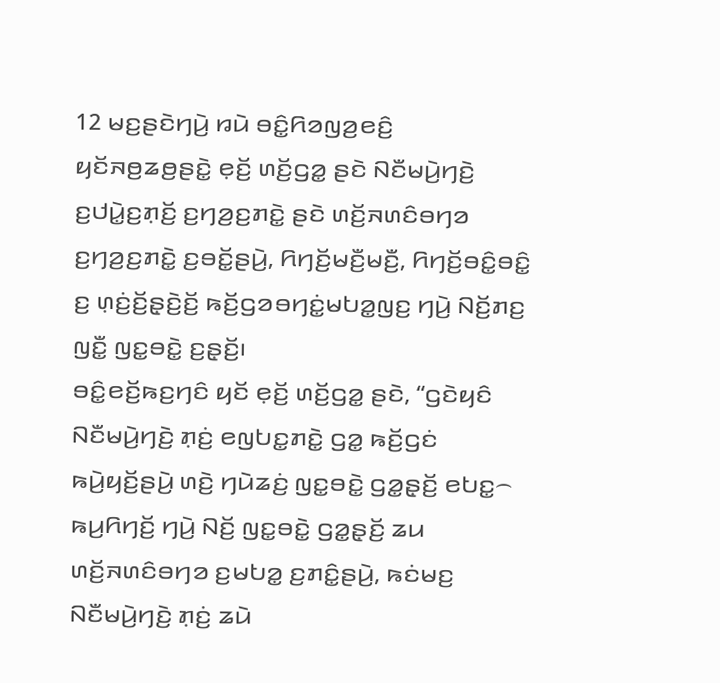12 ꤗꤢ꤬ꤔꤢꤧꤚꤣꤧ꤬ ꤙꤣꤧ ꤋꤢꤨ꤭ꤖꤤꤜꤤ꤬ꤕꤢꤨ꤬ ꤟꤢꤩꤏꤥ꤬ꤘꤥ꤬ꤔꤢꤧ꤭ ꤕ꤫ꤢꤩ꤬ ꤛꤢꤩ꤬ꤞꤤ꤭ ꤔꤢꤧ ꤡꤢꤪꤗꤣꤧ꤬ꤚꤢꤧ꤬ ꤢ꤬ꤓꤣꤧ꤭ꤢ꤬ꤊ꤫ꤢꤩ꤬ ꤢ꤬ꤚꤤ꤬ꤢ꤬ꤊꤢꤧ꤭ ꤔꤢꤧ ꤛꤢꤩ꤬ꤏꤛꤢꤨꤋꤚꤤ ꤢ꤬ꤚꤤ꤬ꤢ꤬ꤊꤢꤧ꤭ ꤢ꤬ꤋꤢꤩ꤭ꤔꤣꤧ꤬, ꤖꤚꤢꤩ꤬ꤗꤢꤪ꤬ꤗꤢꤪ꤬, ꤖꤚꤢꤩ꤬ꤋꤢꤨ꤭ꤋꤢꤨ꤭ ꤢ꤬ ꤛ꤫ꤢꤦ꤬ꤢꤩ꤬ꤔ꤫ꤢꤧ꤬ꤢꤩ꤬ ꤒꤢꤩ꤬ꤞꤤꤋꤚꤢꤦ꤭ꤗꤝꤤ꤭ꤜꤢ꤬ ꤚꤣꤧ꤬ ꤡꤢꤩ꤬ꤊꤢ꤬ ꤜꤢꤪ꤭ ꤜꤢ꤭ꤋꤢꤧ꤭ ꤢ꤬ꤔ꤫ꤢꤩ꤬꤯
ꤋꤢꤨ꤭ꤕꤢꤩ꤬ꤒꤢ꤬ꤚꤢꤨ ꤟꤢꤩ ꤕ꤫ꤢꤩ꤬ ꤛꤢꤩ꤬ꤞꤤ꤭ ꤔꤢꤧ, “ꤞꤢꤧꤟꤢꤨ ꤡꤢꤪꤗꤣꤧ꤬ꤚꤢꤧ꤬ ꤊ꤫ꤢꤦ꤬ ꤕꤜꤝꤢ꤭ꤊꤢꤧ꤭ ꤞꤤ꤭ ꤒꤢꤩ꤬ꤞꤢꤦ ꤒꤣꤧ꤬ꤟꤢꤩ꤬ꤔꤣꤧ꤬ ꤛꤢꤧ꤬ ꤚꤣꤧꤘꤢꤦ꤬ ꤜꤢ꤭ꤋꤢꤧ꤭ ꤞꤤ꤭ꤔ꤫ꤢꤩ꤬ ꤕꤝꤢ꤭꤮ ꤒꤣ꤬ꤖꤚꤢꤩ꤬ ꤚꤣꤧ꤬ ꤡꤢꤩ꤬ ꤜꤢ꤭ꤋꤢꤧ꤭ ꤞꤤ꤭ꤔ꤫ꤢꤩ꤬ ꤘꤣ ꤛꤢꤩ꤬ꤏꤛꤢꤨꤋꤚꤤ ꤢ꤬ꤗꤝꤤ꤭ ꤢ꤬ꤊꤢꤨ꤭ꤔꤣꤧ꤬, ꤒꤢꤦꤗꤢ꤬ ꤡꤢꤪꤗꤣꤧ꤬ꤚꤢꤧ꤬ ꤊ꤫ꤢꤦ꤬ ꤘꤣꤧ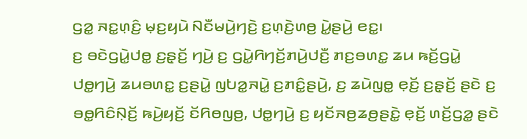ꤞꤤ꤭ ꤏꤢ꤭ꤛ꤫ꤢꤨ꤬ ꤗ꤫ꤢ꤬ꤟꤣꤧ ꤡꤢꤪꤗꤣꤧ꤬ꤚꤢꤧ꤬ ꤢ꤬ꤛ꤫ꤢꤧ꤬ꤛꤥ꤬ ꤣꤧ꤭ꤔꤣꤧ꤬ ꤕꤢ꤭꤯
ꤢ꤬ ꤋꤢꤧꤞꤣꤧ꤭ꤓꤥ꤭ ꤢ꤬ꤔ꤫ꤢꤩ꤬ ꤚꤣꤧ꤬ ꤢ꤬ ꤞꤣꤧ꤭ꤖꤚꤢꤩ꤬ꤊꤣꤧ꤬ꤓꤢꤪ꤬ ꤊꤢ꤬ꤋꤛꤢ꤭ ꤘꤣ ꤒꤢꤩ꤬ꤞꤣꤧ꤭ ꤓꤥ꤭ꤚꤣꤧ꤬ ꤘꤣꤋꤛꤢ꤭ ꤢ꤬ꤔꤣꤧ꤭ ꤜꤝꤤ꤭ꤏꤣꤧ꤭ ꤢ꤬ꤊꤢꤨ꤭ꤔꤣꤧ꤬, ꤢ꤬ ꤘꤣꤧꤜꤥ꤭ ꤕ꤫ꤢꤩ꤬ ꤢ꤬ꤔ꤫ꤢꤩ꤬ ꤔꤢꤧ ꤢ꤬ ꤋꤥ꤭ꤖꤢꤨꤡ꤫ꤢꤩ꤬ ꤒꤣꤧ꤬ꤟꤢꤩ꤬ ꤢꤩꤖꤥꤜꤥ꤬, ꤓꤥ꤭ꤚꤣꤧ꤬ ꤢ꤬ ꤟꤢꤩꤏꤥ꤬ꤘꤥ꤬ꤔꤢꤧ꤭ ꤕ꤫ꤢꤩ꤬ ꤛꤢꤩ꤬ꤞꤤ꤭ ꤔꤢꤧ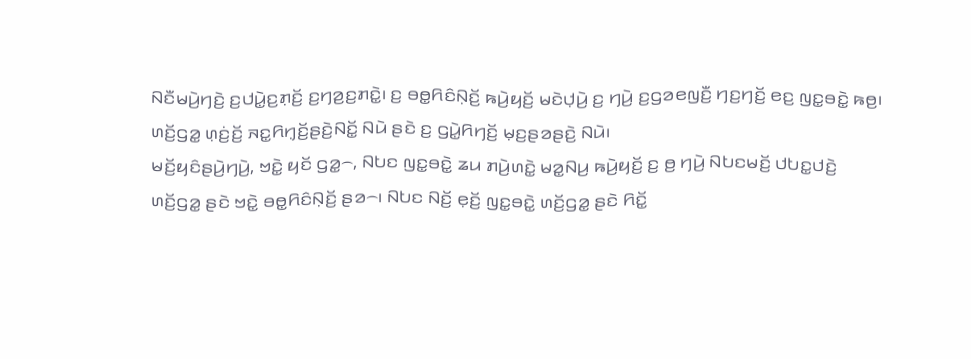ꤡꤢꤪꤗꤣꤧ꤬ꤚꤢꤧ꤬ ꤢ꤬ꤓꤣꤧ꤭ꤢ꤬ꤊ꤫ꤢꤩ꤬ ꤢ꤬ꤚꤤ꤬ꤢ꤬ꤊꤢꤧ꤭꤯ ꤢ꤬ ꤋꤥ꤭ꤖꤢꤨꤡ꤫ꤢꤩ꤬ ꤒꤣꤧ꤬ꤟꤢꤩ꤬ ꤗꤢꤧꤓ꤫ꤣꤧ꤬ ꤢ꤬ ꤚꤣꤧ꤬ ꤢ꤬ꤞꤤꤕꤜꤢꤪ꤬ ꤚꤢ꤬ꤚꤢꤩ꤬ ꤕꤢ꤬ ꤜꤢ꤭ꤋꤢꤧ꤭ ꤒꤥ꤬꤯ ꤛꤢꤩ꤬ꤞꤤ꤭ ꤛ꤫ꤢꤦ꤬ꤢꤩ꤬ ꤏꤢ꤭ꤖꤚ꤫ꤢꤩ꤬ꤔꤢꤧ꤬ꤡꤢꤩ꤭ ꤡꤣꤧ ꤔꤢꤧ ꤢ꤬ ꤞꤣꤧ꤭ꤖꤚꤢꤩ꤬ ꤗ꤫ꤢ꤬ꤔꤤꤔꤢꤧ꤬ ꤡꤣꤧ꤯
ꤗꤢꤩ꤬ꤟꤢꤨꤔꤣꤧ꤬ꤚꤣꤧ꤬, ꤠꤢꤧ꤭ ꤟꤢꤩ ꤞꤤ꤭꤮, ꤡꤝꤢ ꤜꤢ꤭ꤋꤢꤧ꤭ ꤘꤣ ꤊꤣꤧ꤬ꤛꤢꤧ꤭ ꤗꤤ꤭ꤡꤣ꤬ ꤒꤣꤧ꤬ꤟꤢꤩ꤬ ꤢ꤬ ꤥ꤬ ꤚꤣꤧ꤬ ꤡꤝꤢꤗꤢꤩ꤬ ꤓꤝꤢ꤭ꤓꤢꤧ꤬ ꤛꤢꤩ꤬ꤞꤤ꤭ ꤔꤢꤧ ꤠꤢꤧ꤭ ꤋꤥ꤭ꤖꤢꤨꤡ꤫ꤢꤩ꤬ ꤔꤤ꤮꤯ ꤡꤝꤢ ꤡꤢꤩ꤬ ꤕ꤫ꤢꤩ꤬ ꤜꤢ꤭ꤋꤢꤧ꤭ ꤛꤢꤩ꤬ꤞꤤ꤭ ꤔꤢꤧ ꤖꤢꤩ꤭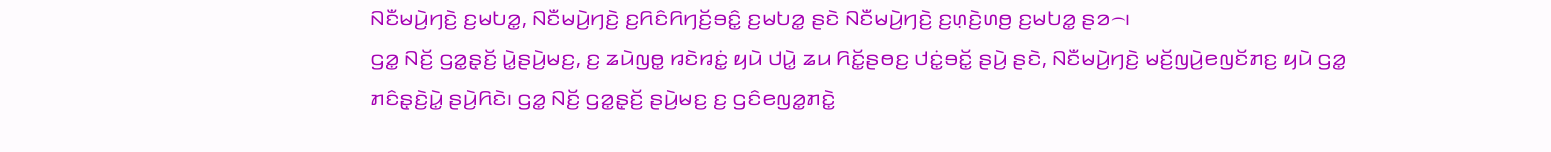ꤡꤢꤪꤗꤣꤧ꤬ꤚꤢꤧ꤬ ꤢ꤬ꤗꤝꤤ꤭, ꤡꤢꤪꤗꤣꤧ꤬ꤚꤢꤧ꤬ ꤢ꤬ꤖꤢꤨꤖꤚꤢꤩ꤬ꤋꤢꤨ꤭ ꤢ꤬ꤗꤝꤤ꤭ ꤔꤢꤧ ꤡꤢꤪꤗꤣꤧ꤬ꤚꤢꤧ꤬ ꤢ꤬ꤛ꤫ꤢꤧ꤬ꤛꤥ꤬ ꤢ꤬ꤗꤝꤤ꤭ ꤔꤤ꤮꤯
ꤞꤤ꤭ ꤡꤢꤩ꤬ ꤞꤤ꤭ꤔ꤫ꤢꤩ꤬ ꤣꤧ꤭ꤔꤣꤧ꤬ꤗꤢ꤬, ꤢ꤬ ꤘꤣꤧꤜꤥ꤭ ꤙꤢꤧꤙꤢꤦ꤭ ꤟꤣꤧ ꤓꤣꤧ꤭ ꤘꤣ ꤖꤢꤩ꤭ꤔꤥꤢ꤬ ꤓꤢꤦ꤭ꤋꤢꤩ꤭ ꤔꤣꤧ꤬ ꤔꤢꤧ, ꤡꤢꤪꤗꤣꤧ꤬ꤚꤢꤧ꤬ ꤗꤢꤩ꤬ꤜꤣꤧ꤬ꤕꤜꤢꤩꤊꤢ꤬ ꤟꤣꤧ ꤞꤤ꤭ ꤊꤢꤨꤔ꤫ꤢꤧ꤬ꤣꤧ꤭ ꤔꤣꤧ꤬ꤖꤢꤧ꤯ ꤞꤤ꤭ ꤡꤢꤩ꤬ ꤞꤤ꤭ꤔ꤫ꤢꤩ꤬ ꤔꤣꤧ꤬ꤗꤢ꤬ ꤢ꤬ ꤞꤢꤨꤕꤜꤤ꤭ꤊꤢꤧ꤭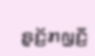ꤔ꤫ꤢꤩ꤬ꤊꤜ꤫ꤢꤪ꤬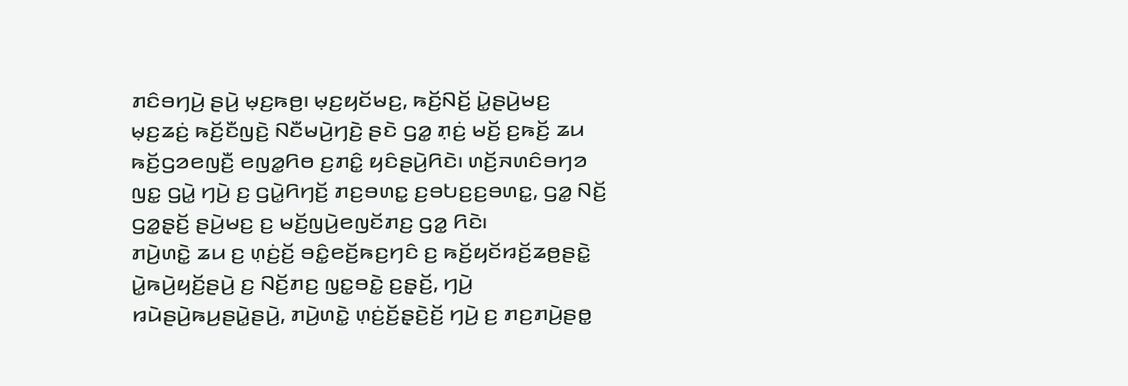ꤊꤢꤨꤋꤚꤣꤧ꤬ ꤔꤣꤧ꤬ ꤗ꤫ꤢ꤬ꤒꤥ꤬꤯ ꤗ꤫ꤢ꤬ꤟꤢꤩꤗꤢ꤬, ꤒꤢꤩ꤬ꤡꤢꤩ꤬ ꤣꤧ꤭ꤔꤣꤧ꤬ꤗꤢ꤬ ꤗ꤫ꤢ꤬ꤘꤢꤦ꤬ ꤒꤢꤩ꤬ꤢꤪꤜꤢꤧ꤬ ꤡꤢꤪꤗꤣꤧ꤬ꤚꤢꤧ꤬ ꤔꤢꤧ ꤞꤤ꤭ ꤊ꤫ꤢꤦ꤬ ꤗꤢꤩ꤬ ꤢ꤬ꤒꤢꤩ꤬ ꤘꤣ ꤒꤢꤩ꤬ꤞꤤꤕꤜꤢꤪ꤬ ꤕꤜꤤ꤭ꤖꤥ ꤢ꤬ꤊꤢꤨ꤭ ꤟꤢꤨꤔꤣꤧ꤬ꤖꤢꤧ꤯ ꤛꤢꤩ꤬ꤏꤛꤢꤨꤋꤚꤤ ꤜꤢ꤭ ꤞꤣꤧ꤭ ꤚꤣꤧ꤬ ꤢ꤬ ꤞꤣꤧ꤭ꤖꤚꤢꤩ꤬ ꤊꤢ꤬ꤋꤛꤢ꤭ ꤢ꤬ꤋꤝꤢ꤬ꤢ꤬ꤋꤛꤢ꤭, ꤞꤤ꤭ ꤡꤢꤩ꤬ ꤞꤤ꤭ꤔ꤫ꤢꤩ꤬ ꤔꤣꤧ꤬ꤗꤢ꤬ ꤢ꤬ ꤗꤢꤩ꤬ꤜꤣꤧ꤬ꤕꤜꤢꤩꤊꤢ꤬ ꤞꤤ꤭ ꤖꤢꤧ꤯
ꤊꤣꤧ꤬ꤛꤢꤧ꤭ ꤘꤣ ꤢ꤬ ꤛ꤫ꤢꤦ꤬ꤢꤩ꤬ ꤋꤢꤨ꤭ꤕꤢꤩ꤬ꤒꤢ꤬ꤚꤢꤨ ꤢ꤬ ꤒꤢꤩ꤬ꤟꤢꤩꤙꤢꤩ꤬ꤘꤥ꤬ꤔꤢꤧ꤭ ꤣꤧ꤭ꤒꤣꤧ꤬ꤟꤢꤩ꤬ꤔꤣꤧ꤬ ꤢ꤬ ꤡꤢꤩ꤬ꤊꤢ꤬ ꤜꤢ꤭ꤋꤢꤧ꤭ ꤢ꤬ꤔ꤫ꤢꤩ꤬, ꤚꤣꤧ꤬ ꤙꤣꤧꤔꤣꤧ꤬ꤒꤣ꤬ꤔꤣꤧ꤭ꤔꤣꤧ꤬, ꤊꤣꤧ꤬ꤛꤢꤧ꤭ ꤛ꤫ꤢꤦ꤬ꤢꤩ꤬ꤔ꤫ꤢꤧ꤬ꤢꤩ꤬ ꤚꤣꤧ꤬ ꤢ꤬ ꤊꤢ꤬ꤊꤣꤧ꤬ꤔꤥ꤭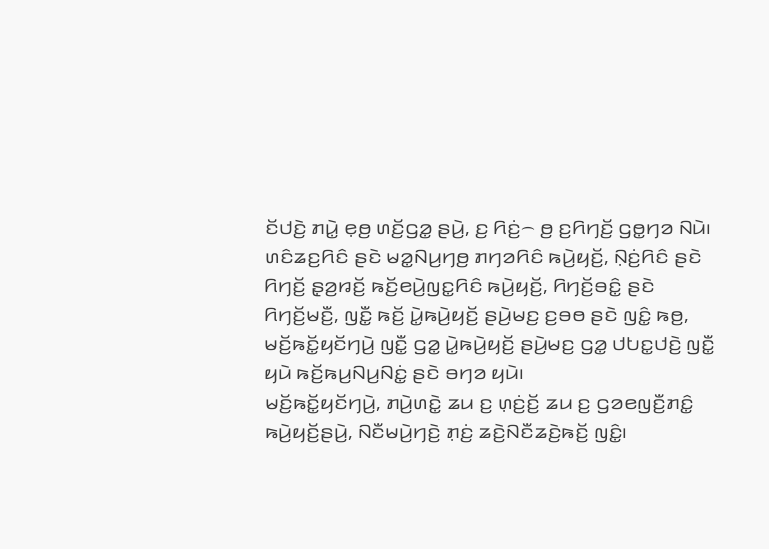ꤢꤩꤓꤢꤧ꤬ ꤊꤣꤧ꤭ ꤕ꤫ꤥ꤬ ꤛꤢꤩ꤬ꤞꤤ꤭ ꤔꤣꤧ꤬, ꤢ꤬ ꤖꤢꤦ꤬꤮ ꤥ꤬ ꤢ꤬ꤖꤚꤢꤩ꤬ ꤞꤥ꤭ꤚꤤ ꤡꤣꤧ꤯
ꤛꤢꤨꤘꤢ꤬ꤖꤢꤨ ꤔꤢꤧ ꤗꤤ꤭ꤡꤣ꤬ꤚꤥ꤬ ꤊꤚꤤꤖꤢꤨ ꤒꤣꤧ꤬ꤟꤢꤩ꤬, ꤡ꤫ꤢꤦ꤬ꤖꤢꤨ ꤔꤢꤧ ꤖꤚꤢꤩ꤬ ꤔ꤫ꤤ꤬ꤙꤢꤩ꤬ ꤒꤢꤩ꤬ꤕꤣꤧ꤬ꤜꤢ꤭ꤖꤢꤨ ꤒꤣꤧ꤬ꤟꤢꤩ꤬, ꤖꤚꤢꤩ꤬ꤋꤢꤨ꤭ ꤔꤢꤧ ꤖꤚꤢꤩ꤬ꤗꤢꤪ꤬, ꤜꤢꤪ꤭ ꤒꤢꤩ꤬ ꤣꤧ꤭ꤒꤣꤧ꤬ꤟꤢꤩ꤬ ꤔꤣꤧ꤬ꤗꤢ꤬ ꤢ꤬ꤋꤥ ꤔꤢꤧ ꤜꤢꤨ꤭ ꤒꤥ꤬, ꤗꤢꤩ꤬ꤒꤢꤩ꤭ꤟꤢꤩꤚꤣꤧ꤬ ꤜꤢꤪ꤭ ꤞꤤ꤭ ꤣꤧ꤭ꤒꤣꤧ꤬ꤟꤢꤩ꤬ ꤔꤣꤧ꤬ꤗꤢ꤬ ꤞꤤ꤭ ꤓꤝꤢ꤭ꤓꤢꤧ꤬ ꤜꤢꤪ꤭ ꤟꤣꤧ ꤒꤢꤩ꤬ꤒꤣ꤬ꤡꤣ꤬ꤡꤢꤦ꤭ ꤔꤢꤧ ꤋꤚꤤ ꤟꤣꤧ꤯
ꤗꤢꤩ꤬ꤒꤢꤩ꤭ꤟꤢꤩꤚꤣꤧ꤬, ꤊꤣꤧ꤬ꤛꤢꤧ꤭ ꤘꤣ ꤢ꤬ ꤛ꤫ꤢꤦ꤬ꤢꤩ꤬ ꤘꤣ ꤢ꤬ ꤞꤤꤕꤜꤢꤪ꤬ꤊꤢꤨ꤭ ꤒꤣꤧ꤬ꤟꤢꤩ꤬ꤔꤣꤧ꤬, ꤡꤢꤪꤗꤣꤧ꤬ꤚꤢꤧ꤬ ꤊ꤫ꤢꤦ꤬ ꤘꤢꤧ꤬ꤡꤢꤪꤘꤢꤧ꤬ꤒꤢꤩ꤬ ꤜꤢꤨ꤭꤯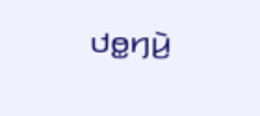ꤓꤥ꤭ꤚꤣꤧ꤬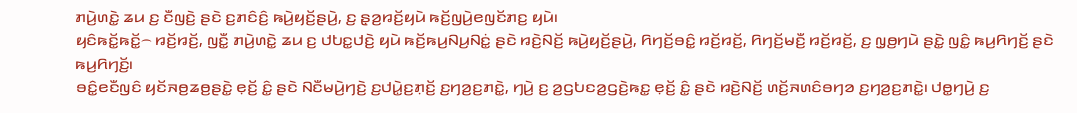ꤊꤣꤧ꤬ꤛꤢꤧ꤭ ꤘꤣ ꤢ꤬ ꤢꤪꤜꤢꤧ꤬ ꤔꤢꤧ ꤢ꤬ꤊꤢꤨꤢꤨ꤬ ꤒꤣꤧ꤬ꤟꤢꤩ꤬ꤔꤣꤧ꤬, ꤢ꤬ ꤔ꤫ꤤ꤬ꤙꤢꤩ꤬ꤟꤣꤧ ꤒꤢꤩ꤬ꤜꤣꤧ꤬ꤕꤜꤢꤩꤊꤢ꤬ ꤟꤣꤧ꤯
ꤟꤢꤨꤒꤢꤩ꤭ꤒꤢꤩ꤭꤮ ꤙꤢꤩ꤬ꤙꤢꤩ꤬, ꤜꤢꤪ꤭ ꤊꤣꤧ꤬ꤛꤢꤧ꤭ ꤘꤣ ꤢ꤬ ꤓꤝꤢ꤭ꤓꤢꤧ꤬ ꤟꤣꤧ ꤒꤢꤩ꤬ꤒꤣ꤬ꤡꤣ꤬ꤡꤢꤦ꤭ ꤔꤢꤧ ꤙꤢꤧ꤬ꤡꤢꤩ꤬ ꤒꤣꤧ꤬ꤟꤢꤩ꤬ꤔꤣꤧ꤬, ꤖꤚꤢꤩ꤬ꤋꤢꤨ꤭ ꤙꤢꤩ꤬ꤙꤢꤩ꤬, ꤖꤚꤢꤩ꤬ꤗꤢꤪ꤬ ꤙꤢꤩ꤬ꤙꤢꤩ꤬, ꤢ꤬ ꤜ꤫ꤥ꤬ꤚꤣꤧ ꤔꤢꤧ꤭ ꤜꤢꤨ꤭ ꤒꤣ꤬ꤖꤚꤢꤩ꤬ ꤔꤢꤧ ꤒꤣ꤬ꤖꤚꤢꤩ꤬꤯
ꤋꤢꤨ꤭ꤕꤢꤪꤜꤢꤨ ꤟꤢꤩꤏꤥ꤬ꤘꤥ꤬ꤔꤢꤧ꤭ ꤕ꤫ꤢꤩ꤬ ꤢꤨ꤭ ꤔꤢꤧ ꤡꤢꤪꤗꤣꤧ꤬ꤚꤢꤧ꤬ ꤢ꤬ꤓꤣꤧ꤭ꤢ꤬ꤊ꤫ꤢꤩ꤬ ꤢ꤬ꤚꤤ꤬ꤢ꤬ꤊꤢꤧ꤭, ꤚꤣꤧ꤬ ꤢ꤬ ꤤ꤬ꤞꤝꤢꤤ꤬ꤞꤢꤧ꤬ꤒꤢ꤭ ꤕ꤫ꤢꤩ꤬ ꤢꤨ꤭ ꤔꤢꤧ ꤙꤢꤧ꤬ꤡꤢꤩ꤬ ꤛꤢꤩ꤬ꤏꤛꤢꤨꤋꤚꤤ ꤢ꤬ꤚꤤ꤬ꤢ꤬ꤊꤢꤧ꤭꤯ ꤓꤥ꤭ꤚꤣꤧ꤬ ꤢ꤬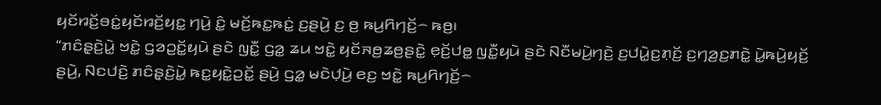ꤟꤢꤩꤙꤢꤩ꤬ꤋꤢꤦ꤭ꤟꤢꤩꤙꤢꤩ꤬ꤟꤢ꤭ ꤚꤣꤧ꤬ ꤢꤨ꤭ ꤗꤢꤩ꤬ꤒꤢ꤭ꤒꤢꤦ꤭ ꤢ꤬ꤔꤣꤧ꤬ ꤢ꤬ ꤥ꤬ ꤒꤣ꤬ꤖꤚꤢꤩ꤬꤮ ꤒꤥ꤬꤯
“ꤊꤢꤨꤔ꤫ꤢꤧ꤬ꤣꤧ꤭ ꤠꤢꤧ꤭ ꤞꤤꤑꤢꤩ꤭ꤟꤣꤧ ꤔꤢꤧ ꤜꤢꤪ꤭ ꤞꤤ꤭ ꤘꤣ ꤠꤢꤧ꤭ ꤟꤢꤩꤏꤥ꤬ꤘꤥ꤬ꤔꤢꤧ꤭ ꤕ꤫ꤢꤩ꤬ꤓꤥ꤭ ꤜꤢꤪ꤭ꤟꤣꤧ ꤔꤢꤧ ꤡꤢꤪꤗꤣꤧ꤬ꤚꤢꤧ꤬ ꤢ꤬ꤓꤣꤧ꤭ꤢ꤬ꤊ꤫ꤢꤩ꤬ ꤢ꤬ꤚꤤ꤬ꤢ꤬ꤊꤢꤧ꤭ ꤣꤧ꤭ꤒꤣꤧ꤬ꤟꤢꤩ꤬ ꤔꤣꤧ꤬, ꤡꤢꤓꤢꤧ꤬ ꤊꤢꤨꤔ꤫ꤢꤧ꤬ꤣꤧ꤭ ꤒꤢ꤭ꤟꤢꤧ꤭ꤑꤢꤩ꤭ ꤔꤣꤧ꤬ ꤞꤤ꤭ ꤗꤢꤧꤓ꤫ꤣꤧ꤬ ꤕꤢ꤬ ꤠꤢꤧ꤭ ꤒꤣ꤬ꤖꤚꤢꤩ꤬꤮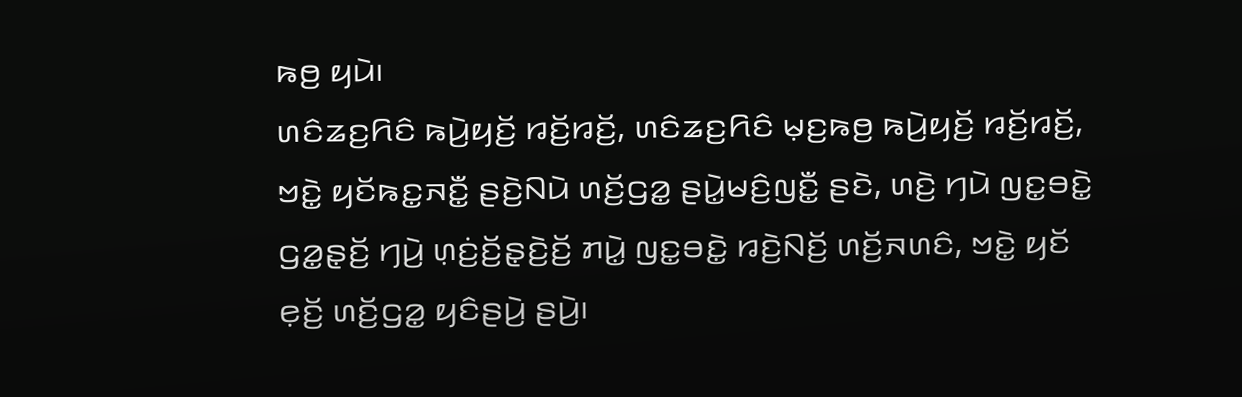ꤒꤥ꤬ ꤟꤣꤧ꤯
ꤛꤢꤨꤘꤢ꤬ꤖꤢꤨ ꤒꤣꤧ꤬ꤟꤢꤩ꤬ ꤙꤢꤩ꤬ꤙꤢꤩ꤬, ꤛꤢꤨꤘꤢ꤬ꤖꤢꤨ ꤗ꤫ꤢ꤬ꤒꤥ꤬ ꤒꤣꤧ꤬ꤟꤢꤩ꤬ ꤙꤢꤩ꤬ꤙꤢꤩ꤬, ꤠꤢꤧ꤭ ꤟꤢꤩꤒꤢ꤭ꤏꤢꤪ꤭ ꤔꤢꤧ꤬ꤡꤣꤧ ꤛꤢꤩ꤬ꤞꤤ꤭ ꤔꤣꤧ꤭ꤗꤢꤨ꤬ꤜꤢꤪ꤭ ꤔꤢꤧ, ꤛꤢꤧ꤬ ꤚꤣꤧ ꤜꤢ꤭ꤋꤢꤧ꤭ ꤞꤤ꤭ꤔ꤫ꤢꤩ꤬ ꤚꤣꤧ꤬ ꤛ꤫ꤢꤦ꤬ꤢꤩ꤬ꤔ꤫ꤢꤧ꤬ꤢꤩ꤬ ꤊꤣꤧ꤭ ꤜꤢ꤭ꤋꤢꤧ꤭ ꤙꤢꤧ꤬ꤡꤢꤩ꤬ ꤛꤢꤩ꤬ꤏꤛꤢꤨ, ꤠꤢꤧ꤭ ꤟꤢꤩ ꤕ꤫ꤢꤩ꤬ ꤛꤢꤩ꤬ꤞꤤ꤭ ꤟꤢꤨꤔꤣꤧ꤬ ꤔꤣꤧ꤬꤯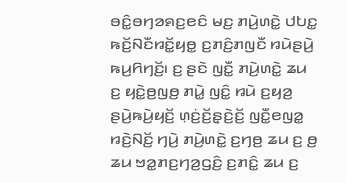ꤋꤢꤨ꤭ꤋꤚꤤꤎꤢ꤬ꤕꤢꤨ ꤗꤢ꤬ ꤊꤣꤧ꤬ꤛꤢꤧ꤭ ꤓꤝꤢ꤭ ꤒꤢꤩ꤬ꤡꤢꤪꤙꤢꤩ꤭ꤟꤥ꤭ ꤢ꤬ꤊꤢꤨ꤬ꤊꤜꤢꤪ ꤙꤣꤧꤔꤣꤧ꤬ ꤒꤣ꤬ꤖꤚꤢꤩ꤬꤯ ꤢ꤬ ꤔꤢꤧ ꤜꤢꤪ꤭ ꤊꤣꤧ꤬ꤛꤢꤧ꤭ ꤘꤣ ꤢ꤬ ꤟꤢꤧ꤭ꤥ꤬ꤜꤥ꤬ ꤊꤣꤧ꤭ ꤜꤢꤨ꤭ ꤙꤣꤧ ꤢ꤬ꤟꤤ꤬ ꤔꤣꤧ꤬ꤒꤣꤧ꤬ꤟꤢꤩ꤬ ꤛ꤫ꤢꤦ꤬ꤢꤩ꤬ꤔ꤫ꤢꤧ꤬ꤢꤩ꤬ ꤜꤢꤪ꤭ꤕꤜꤤ꤭ ꤙꤢꤧ꤬ꤡꤢꤩ꤬ ꤚꤣꤧ꤬ ꤊꤣꤧ꤬ꤛꤢꤧ꤭ ꤢ꤬ꤚꤥ꤬ ꤘꤣ ꤢ꤬ ꤥ꤬ ꤘꤣ ꤠꤤ꤭ꤊꤢ꤬ꤚꤤ꤬ꤞꤢꤨ꤬ ꤢ꤬ꤊꤢꤨ꤭ ꤘꤣ ꤢ꤬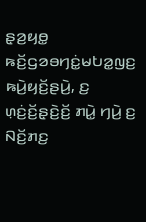ꤔ꤫ꤤ꤬ꤟꤥ꤭ ꤒꤢꤩ꤬ꤞꤤꤋꤚꤢꤦ꤭ꤗꤝꤤ꤭ꤜꤢ꤬ ꤒꤣꤧ꤬ꤟꤢꤩ꤬ꤔꤣꤧ꤬, ꤢ꤬ ꤛ꤫ꤢꤦ꤬ꤢꤩ꤬ꤔ꤫ꤢꤧ꤬ꤢꤩ꤬ ꤊꤣꤧ꤭ ꤚꤣꤧ꤬ ꤢ꤬ ꤡꤢꤩ꤬ꤊꤢ꤬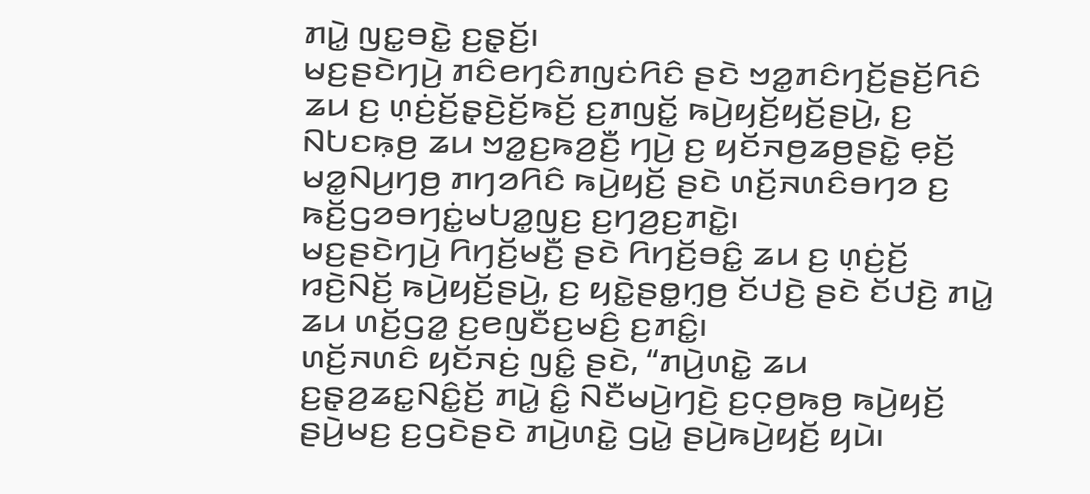ꤊꤣꤧ꤭ ꤜꤢ꤭ꤋꤢꤧ꤭ ꤢ꤬ꤔ꤫ꤢꤩ꤬꤯
ꤗꤢ꤬ꤔꤢꤧꤚꤣꤧ꤬ ꤊꤢꤨꤕꤚꤢꤨꤊꤜꤢꤦꤖꤢꤨ ꤔꤢꤧ ꤠꤤ꤭ꤊꤢꤨꤚꤢꤩ꤬ꤔꤢꤩ꤬ꤖꤢꤨ ꤘꤣ ꤢ꤬ ꤛ꤫ꤢꤦ꤬ꤢꤩ꤬ꤔ꤫ꤢꤧ꤬ꤢꤩ꤬ꤒꤢꤩ꤬ ꤢ꤬ꤊꤜꤢꤩ꤭ ꤒꤣꤧ꤬ꤟꤢꤩ꤬ꤟꤢꤩ꤬ꤔꤣꤧ꤬, ꤢ꤬ ꤡꤝꤢꤒ꤫ꤥ꤬ ꤘꤣ ꤠꤤ꤭ꤢ꤬ꤒꤤ꤬ꤢꤪ꤬ ꤚꤣꤧ꤬ ꤢ꤬ ꤟꤢꤩꤏꤥ꤬ꤘꤥ꤬ꤔꤢꤧ꤭ ꤕ꤫ꤢꤩ꤬ ꤗꤤ꤭ꤡꤣ꤬ꤚꤥ꤬ ꤊꤚꤤꤖꤢꤨ ꤒꤣꤧ꤬ꤟꤢꤩ꤬ ꤔꤢꤧ ꤛꤢꤩ꤬ꤏꤛꤢꤨꤋꤚꤤ ꤢ꤬ ꤒꤢꤩ꤬ꤞꤤꤋꤚꤢꤦ꤭ꤗꤝꤤ꤭ꤜꤢ꤬ ꤢ꤬ꤚꤤ꤬ꤢ꤬ꤊꤢꤧ꤭꤯
ꤗꤢ꤬ꤔꤢꤧꤚꤣꤧ꤬ ꤖꤚꤢꤩ꤬ꤗꤢꤪ꤬ ꤔꤢꤧ ꤖꤚꤢꤩ꤬ꤋꤢꤨ꤭ ꤘꤣ ꤢ꤬ ꤛ꤫ꤢꤦ꤬ꤢꤩ꤬ ꤙꤢꤧ꤬ꤡꤢꤩ꤬ ꤒꤣꤧ꤬ꤟꤢꤩ꤬ꤔꤣꤧ꤬, ꤢ꤬ ꤟꤢꤧ꤭ꤔꤥ꤭ꤚ꤫ꤥ꤬ ꤢꤩꤓꤢꤧ꤬ ꤔꤢꤧ ꤢꤩꤓꤢꤧ꤬ ꤊꤣꤧ꤭ ꤘꤣ ꤛꤢꤩ꤬ꤞꤤ꤭ ꤢ꤬ꤕꤜꤢꤪꤢ꤬ꤗꤢꤨ꤬ ꤢ꤬ꤊꤢꤨ꤭꤯
ꤛꤢꤩ꤬ꤏꤛꤢꤨ ꤟꤢꤩꤏꤢꤦ꤬ ꤜꤢꤨ꤭ ꤔꤢꤧ, “ꤊꤣꤧ꤬ꤛꤢꤧ꤭ ꤘꤣ ꤢ꤬ꤔ꤫ꤤ꤬ꤘꤢ꤭ꤡꤢꤨ꤭ꤢꤩ꤬ ꤊꤣꤧ꤭ ꤢꤨ꤭ ꤡꤢꤪꤗꤣꤧ꤬ꤚꤢꤧ꤬ ꤢ꤬ꤍ꤫ꤥ꤬ꤒꤥ꤬ ꤒꤣꤧ꤬ꤟꤢꤩ꤬ ꤔꤣꤧ꤬ꤗꤢ꤬ ꤢ꤬ꤞꤢꤧꤔꤢꤧ ꤊꤣꤧ꤬ꤛꤢꤧ꤭ ꤞꤣꤧ꤭ ꤔꤣꤧ꤬ꤒꤣꤧ꤬ꤟꤢꤩ꤬ ꤟꤣꤧ꤯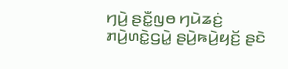ꤚꤣꤧ꤬ ꤔꤢꤪ꤭ꤜꤥ ꤚꤣꤧꤘꤢꤦ꤬ ꤊꤣꤧ꤬ꤛꤢꤧ꤭ꤞꤣꤧ꤭ ꤔꤣꤧ꤬ꤒꤣꤧ꤬ꤟꤢꤩ꤬ ꤔꤢꤧ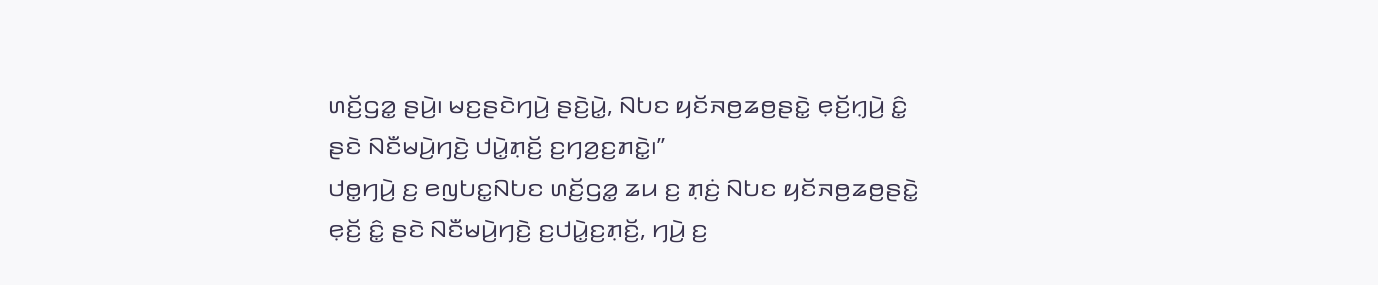ꤛꤢꤩ꤬ꤞꤤ꤭ ꤔꤣꤧ꤬꤯ ꤗꤢ꤬ꤔꤢꤧꤚꤣꤧ꤬ ꤔꤢꤧ꤬ꤣꤧ꤭, ꤡꤝꤢ ꤟꤢꤩꤏꤥ꤬ꤘꤥ꤬ꤔꤢꤧ꤭ ꤕ꤫ꤢꤩ꤬ꤚ꤫ꤣꤧ꤬ ꤢꤨ꤭ ꤔꤢꤧ ꤡꤢꤪꤗꤣꤧ꤬ꤚꤢꤧ꤬ ꤓꤣꤧ꤭ꤊ꤫ꤢꤩ꤬ ꤢ꤬ꤚꤤ꤬ꤢ꤬ꤊꤢꤧ꤭꤯”
ꤓꤥ꤭ꤚꤣꤧ꤬ ꤢ꤬ ꤕꤜꤝꤢ꤭ꤡꤝꤢ ꤛꤢꤩ꤬ꤞꤤ꤭ ꤘꤣ ꤢ꤬ ꤊ꤫ꤢꤦ꤬ ꤡꤝꤢ ꤟꤢꤩꤏꤥ꤬ꤘꤥ꤬ꤔꤢꤧ꤭ ꤕ꤫ꤢꤩ꤬ ꤢꤨ꤭ ꤔꤢꤧ ꤡꤢꤪꤗꤣꤧ꤬ꤚꤢꤧ꤬ ꤢ꤬ꤓꤣꤧ꤭ꤢ꤬ꤊ꤫ꤢꤩ꤬, ꤚꤣꤧ꤬ ꤢ꤬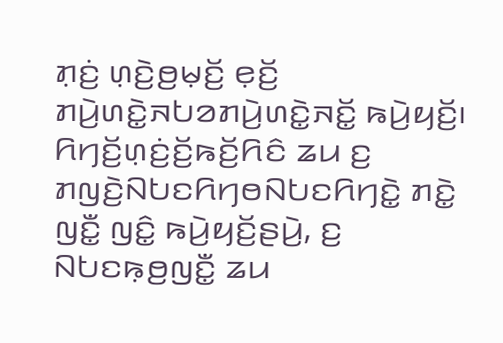ꤊ꤫ꤢꤦ꤬ ꤛ꤫ꤢꤧ꤬ꤥ꤬ꤗ꤫ꤢꤩ꤬ ꤕ꤫ꤢꤩ꤬ ꤊꤣꤧ꤬ꤛꤢꤧ꤭ꤏꤝꤤꤊꤣꤧ꤬ꤛꤢꤧ꤭ꤏꤢꤩ꤭ ꤒꤣꤧ꤬ꤟꤢꤩ꤬꤯
ꤖꤚꤢꤩ꤬ꤛ꤫ꤢꤦ꤬ꤢꤩ꤬ꤒꤢꤩ꤬ꤖꤢꤨ ꤘꤣ ꤢ꤬ ꤊꤜꤢꤧ꤬ꤡꤝꤢꤖꤚꤥꤡꤝꤢꤖꤚꤢꤧ꤭ ꤊꤢꤧ꤭ ꤜꤢꤪ꤭ ꤜꤢꤨ꤭ ꤒꤣꤧ꤬ꤟꤢꤩ꤬ꤔꤣꤧ꤬, ꤢ꤬ ꤡꤝꤢꤒ꤫ꤥ꤬ꤜꤢꤪ꤭ ꤘꤣ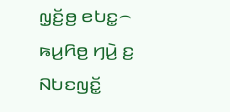ꤜ꤫ꤢꤩ꤬ꤥ꤬ ꤕꤝꤢ꤭꤮ ꤒꤣ꤬ꤖꤥ꤬ ꤚꤣꤧ꤬ ꤢ꤬ ꤡꤝꤢꤜꤢꤩ꤭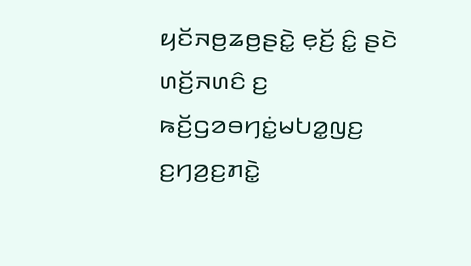ꤟꤢꤩꤏꤥ꤬ꤘꤥ꤬ꤔꤢꤧ꤭ ꤕ꤫ꤢꤩ꤬ ꤢꤨ꤭ ꤔꤢꤧ ꤛꤢꤩ꤬ꤏꤛꤢꤨ ꤢ꤬ ꤒꤢꤩ꤬ꤞꤤꤋꤚꤢꤦ꤭ꤗꤝꤤ꤭ꤜꤢ꤬ ꤢ꤬ꤚꤤ꤬ꤢ꤬ꤊꤢꤧ꤭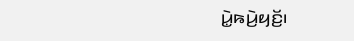ꤣꤧ꤭ꤒꤣꤧ꤬ꤟꤢꤩ꤬꤯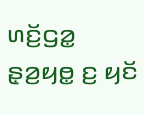ꤛꤢꤩ꤬ꤞꤤ꤭ ꤔ꤫ꤤ꤬ꤟꤥ꤭ ꤢ꤬ ꤟꤢꤩ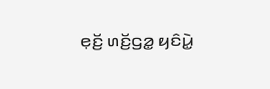ꤕ꤫ꤢꤩ꤬ ꤛꤢꤩ꤬ꤞꤤ꤭ ꤟꤢꤨꤣꤧ꤭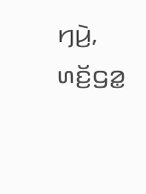ꤚꤣꤧ꤬, ꤛꤢꤩ꤬ꤞꤤ꤭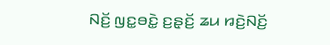ꤡꤢꤩ꤬ ꤜꤢ꤭ꤋꤢꤧ꤭ ꤢ꤬ꤔ꤫ꤢꤩ꤬ ꤘꤣ ꤙꤢꤧ꤬ꤡꤢꤩ꤬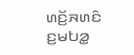ꤛꤢꤩ꤬ꤏꤛꤢꤨ ꤢ꤬ꤗꤝꤤ꤭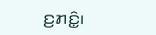ꤢ꤬ꤊꤢꤨ꤭꤯